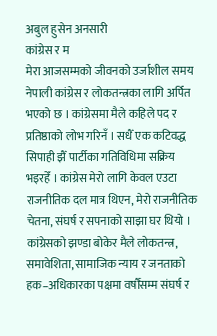अबुल हुसेन अनसारी
कांग्रेस र म
मेरा आजसम्मको जीवनको उर्जाशील समय नेपाली कांग्रेस र लोकतन्त्रका लागि अर्पित भएको छ । कांग्रेसमा मैले कहिले पद र प्रतिष्ठाको लोभ गरिनँ । सधैँ एक कटिवद्ध सिपाही झैँ पार्टीका गतिविधिमा सक्रिय भइरहेँ । कांग्रेस मेरो लागि केवल एउटा राजनीतिक दल मात्र थिएन, मेरो राजनीतिक चेतना, संघर्ष र सपनाको साझा घर थियो । कांग्रेसको झण्डा बोकेर मैले लोकतन्त्र, समावेशिता, सामाजिक न्याय र जनताको हक–अधिकारका पक्षमा वर्षौंसम्म संघर्ष र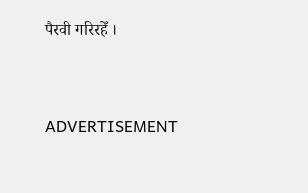पैरवी गरिरहेँ ।


ADVERTISEMENT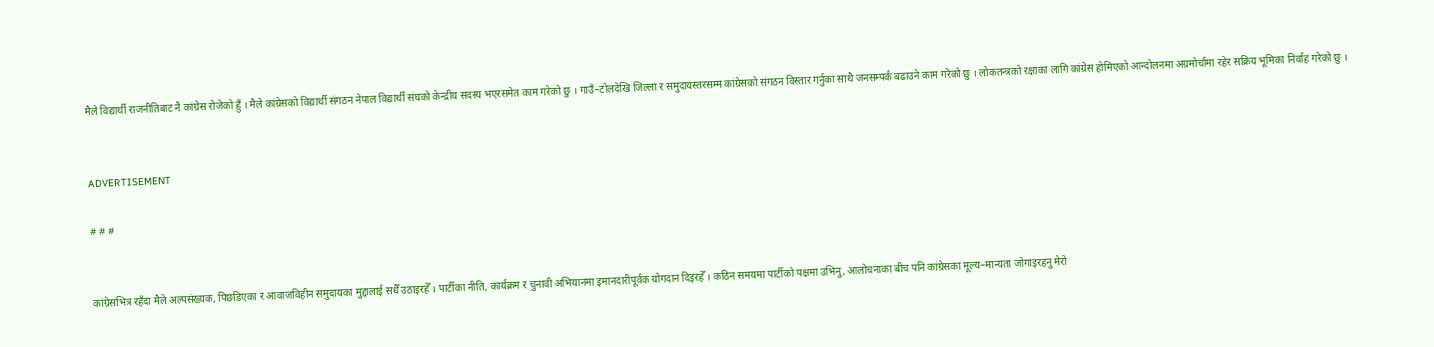मैले विद्यार्थी राजनीतिबाट नै कांग्रेस रोजेको हुँ । मैले कांग्रेसको विद्यार्थी संगठन नेपाल विद्यार्थी संघको केन्द्रीय सदस्य भएरसमेत काम गरेको छु । गाउँ–टोलदेखि जिल्ला र समुदायस्तरसम्म कांग्रेसको संगठन विस्तार गर्नुका साथै जनसम्पर्क बढाउने काम गरेको छु । लोकतन्त्रको रक्षाका लागि कांग्रेस होमिएको आन्दोलनमा अग्रमोर्चामा रहेर सक्रिय भूमिका निर्वाह गरेको छु ।


ADVERTISEMENT

# # #


कांग्रेसभित्र रहँदा मैले अल्पसंख्यक, पिछडिएका र आवाजविहीन समुदायका मुद्दालाई सधैँ उठाइरहेँ । पार्टीका नीति, कार्यक्रम र चुनावी अभियानमा इमानदारीपूर्वक योगदान दिइरहेँ । कठिन समयमा पार्टीको पक्षमा उभिनु, आलोचनाका बीच पनि कांग्रेसका मूल्य–मान्यता जोगाइरहनु मेरो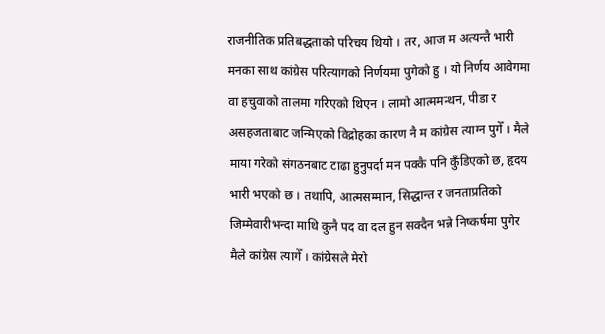राजनीतिक प्रतिबद्धताको परिचय थियो । तर, आज म अत्यन्तै भारी मनका साथ कांग्रेस परित्यागको निर्णयमा पुगेको हु । यो निर्णय आवेगमा वा हचुवाको तालमा गरिएको थिएन । लामो आत्ममन्थन, पीडा र असहजताबाट जन्मिएको विद्रोहका कारण नै म कांग्रेस त्याग्न पुगेँ । मैले माया गरेको संगठनबाट टाढा हुनुपर्दा मन पक्कै पनि कुँडिएको छ, हृदय भारी भएको छ । तथापि, आत्मसम्मान, सिद्धान्त र जनताप्रतिको जिम्मेवारीभन्दा माथि कुनै पद वा दल हुन सक्दैन भन्ने निष्कर्षमा पुगेर मैले कांग्रेस त्यागेँ । कांग्रेसले मेरो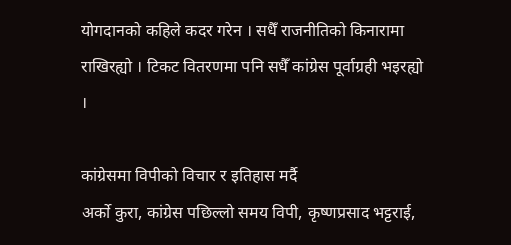योगदानको कहिले कदर गरेन । सधैँ राजनीतिको किनारामा राखिरह्यो । टिकट वितरणमा पनि सधैँ कांग्रेस पूर्वाग्रही भइरह्यो ।

कांग्रेसमा विपीको विचार र इतिहास मर्दै
अर्को कुरा, कांग्रेस पछिल्लो समय विपी, कृष्णप्रसाद भट्टराई,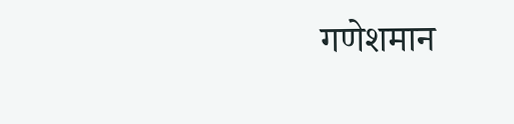गणेशमान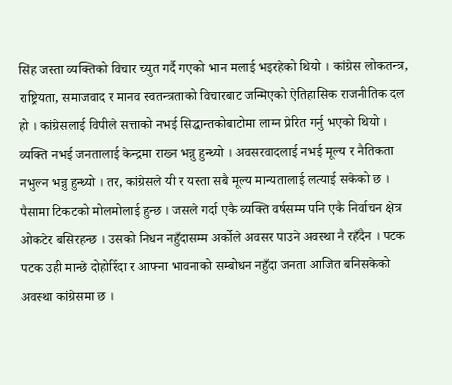सिंह जस्ता व्यक्तिको विचार च्युत गर्दै गएको भान मलाई भइरहेको थियो । कांग्रेस लोकतन्त्र, राष्ट्रियता, समाजवाद र मानव स्वतन्त्रताको विचारबाट जन्मिएको ऐतिहासिक राजनीतिक दल हो । कांग्रेसलाई विपीले सत्ताको नभई सिद्धान्तकोबाटोमा लाग्न प्रेरित गर्नु भएको थियो । व्यक्ति नभई जनतालाई केन्द्रमा राख्न भन्नु हुन्थ्यो । अवसरवादलाई नभई मूल्य र नैतिकता नभुल्न भन्नु हुन्थ्यो । तर, कांग्रेसले यी र यस्ता सबै मूल्य मान्यतालाई लत्याई सकेको छ । पैसामा टिकटको मोलमोलाई हुन्छ । जसले गर्दा एकै व्यक्ति वर्षसम्म पनि एकै निर्वाचन क्षेत्र ओकटेर बसिरहन्छ । उसको निधन नहुँदासम्म अर्कोले अवसर पाउने अवस्था नै रहँदैन । पटक पटक उही मान्छे दोहोरिँदा र आफ्ना भावनाको सम्बोधन नहुँदा जनता आजित बनिसकेको अवस्था कांग्रेसमा छ ।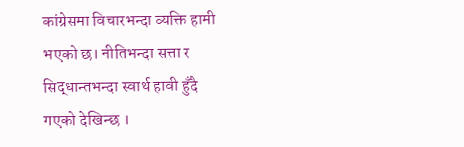कांग्रेसमा विचारभन्दा व्यक्ति हामी भएको छ। नीतिभन्दा सत्ता र सिद्धान्तभन्दा स्वार्थ हावी हुँदै गएको देखिन्छ ।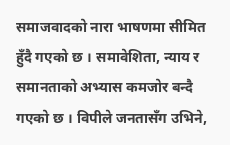समाजवादको नारा भाषणमा सीमित हुँदै गएको छ । समावेशिता, न्याय र समानताको अभ्यास कमजोर बन्दै गएको छ । विपीले जनतासँग उभिने,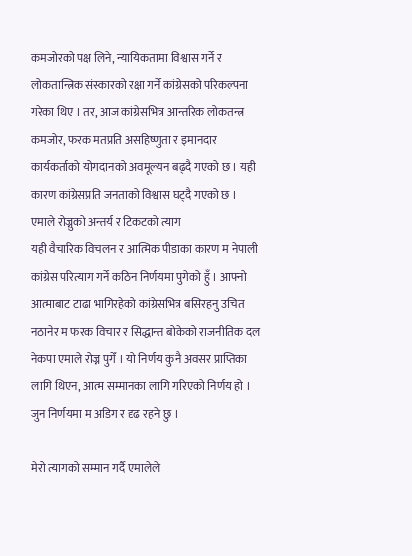कमजोरको पक्ष लिने, न्यायिकतामा विश्वास गर्ने र लोकतान्त्रिक संस्कारको रक्षा गर्ने कांग्रेसको परिकल्पना गरेका थिए । तर, आज कांग्रेसभित्र आन्तरिक लोकतन्त्र कमजोर, फरक मतप्रति असहिष्णुता र इमानदार कार्यकर्ताको योगदानको अवमूल्यन बढ्दै गएको छ । यही कारण कांग्रेसप्रति जनताको विश्वास घट्दै गएको छ ।
एमाले रोज्नुको अन्तर्य र टिकटको त्याग
यही वैचारिक विचलन र आत्मिक पीडाका कारण म नेपाली कांग्रेस परित्याग गर्ने कठिन निर्णयमा पुगेको हुँ । आफ्नो आत्माबाट टाढा भागिरहेको कांग्रेसभित्र बसिरहनु उचित नठानेर म फरक विचार र सिद्धान्त बोकेको राजनीतिक दल नेकपा एमाले रोज्न पुगेँ । यो निर्णय कुनै अवसर प्राप्तिका लागि थिएन, आत्म सम्मानका लागि गरिएको निर्णय हो । जुन निर्णयमा म अडिग र दृढ रहने छु ।

मेरो त्यागको सम्मान गर्दै एमालेले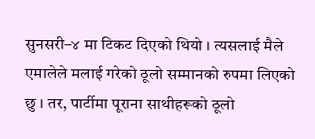सुनसरी–४ मा टिकट दिएको थियो । त्यसलाई मैले एमालेले मलाई गरेको ठूलो सम्मानको रुपमा लिएको छु । तर, पार्टीमा पूराना साथीहरूको ठूलो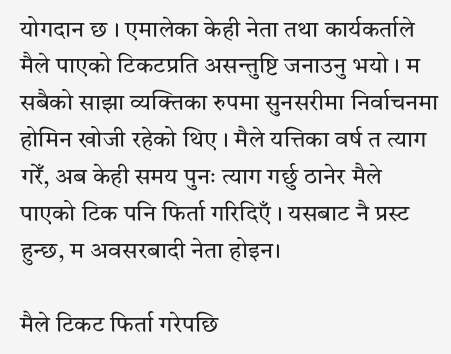योगदान छ । एमालेका केही नेता तथा कार्यकर्ताले मैले पाएको टिकटप्रति असन्तुष्टि जनाउनु भयो । म सबैको साझा व्यक्तिका रुपमा सुनसरीमा निर्वाचनमा होमिन खोजी रहेको थिए । मैले यत्तिका वर्ष त त्याग गरेँ, अब केही समय पुनः त्याग गर्छु ठानेर मैले पाएको टिक पनि फिर्ता गरिदिएँ । यसबाट नै प्रस्ट हुन्छ, म अवसरबादी नेता होइन।

मैले टिकट फिर्ता गरेपछि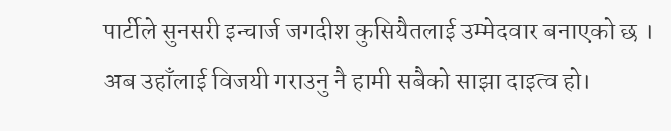पार्टीले सुनसरी इन्चार्ज जगदीश कुसियैतलाई उम्मेदवार बनाएको छ । अब उहाँलाई विजयी गराउनु नै हामी सबैको साझा दाइत्व हो।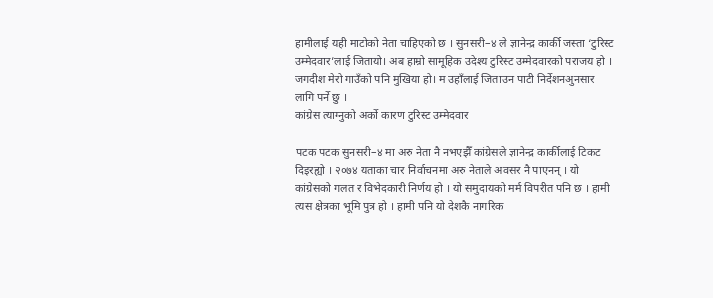हामीलाई यही माटोको नेता चाहिएको छ । सुनसरी–४ ले ज्ञानेन्द्र कार्की जस्ता ‘टुरिस्ट उम्मेदवार’लाई जितायो। अब हाम्रो सामूहिक उदेश्य टुरिस्ट उम्मेदवारको पराजय हो । जगदीश मेरो गाउँको पनि मुखिया हो। म उहाँलाई जिताउन पाटी निर्देशनअुनसार लागि पर्ने छु ।
कांग्रेस त्याग्नुको अर्को कारण टुरिस्ट उम्मेदवार

पटक पटक सुनसरी–४ मा अरु नेता नै नभएझैँ कांग्रेसले ज्ञानेन्द्र कार्कीलाई टिकट दिइरह्यो । २०७४ यताका चार निर्वाचनमा अरु नेताले अवसर नै पाएनन् । यो कांग्रेसको गलत र विभेदकारी निर्णय हो । यो समुदायको मर्म विपरीत पनि छ । हामी त्यस क्षेत्रका भूमि पुत्र हो । हामी पनि यो देशकै नागरिक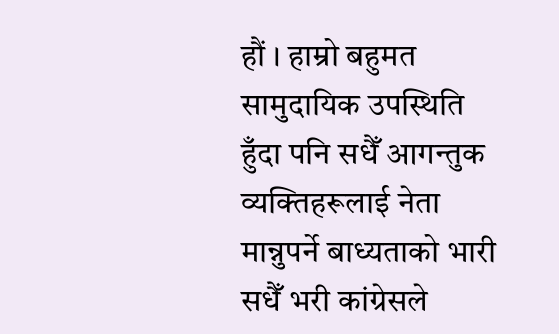हौं । हाम्रो बहुमत सामुदायिक उपस्थिति हुँदा पनि सधैँ आगन्तुक व्यक्तिहरूलाई नेता मान्नुपर्ने बाध्यताको भारी सधैँ भरी कांग्रेसले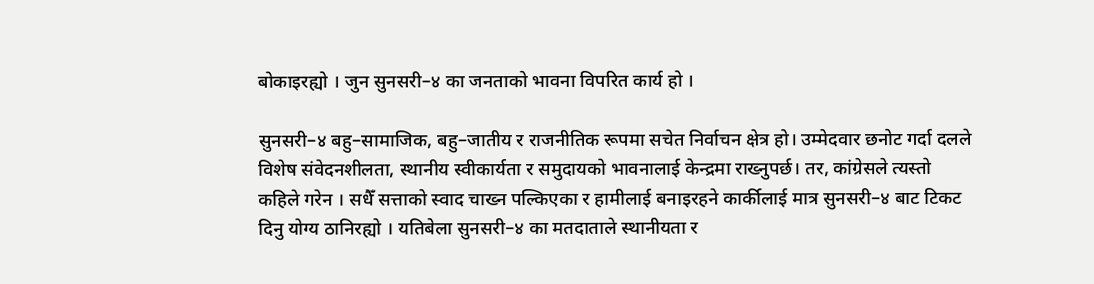बोकाइरह्यो । जुन सुनसरी–४ का जनताको भावना विपरित कार्य हो ।

सुनसरी–४ बहु–सामाजिक, बहु–जातीय र राजनीतिक रूपमा सचेत निर्वाचन क्षेत्र हो। उम्मेदवार छनोट गर्दा दलले विशेष संवेदनशीलता, स्थानीय स्वीकार्यता र समुदायको भावनालाई केन्द्रमा राख्नुपर्छ। तर, कांग्रेसले त्यस्तो कहिले गरेन । सधैँ सत्ताको स्वाद चाख्न पल्किएका र हामीलाई बनाइरहने कार्कीलाई मात्र सुनसरी–४ बाट टिकट दिनु योग्य ठानिरह्यो । यतिबेला सुनसरी–४ का मतदाताले स्थानीयता र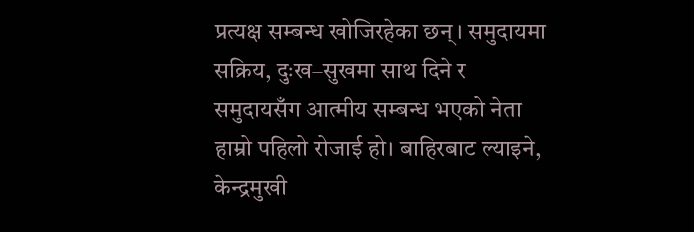प्रत्यक्ष सम्बन्ध खोजिरहेका छन्। समुदायमा सक्रिय, दुःख–सुखमा साथ दिने र समुदायसँग आत्मीय सम्बन्ध भएको नेता हाम्रो पहिलो रोजाई हो। बाहिरबाट ल्याइने, केन्द्रमुखी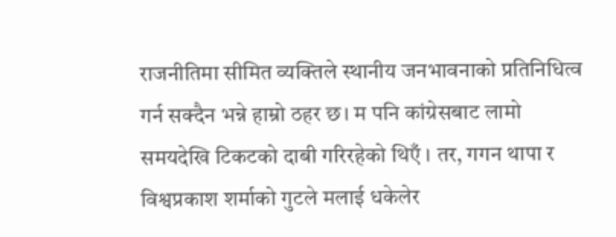राजनीतिमा सीमित व्यक्तिले स्थानीय जनभावनाको प्रतिनिधित्व गर्न सक्दैन भन्ने हाम्रो ठहर छ। म पनि कांग्रेसबाट लामो समयदेखि टिकटको दाबी गरिरहेको थिएँ । तर, गगन थापा र विश्वप्रकाश शर्माको गुटले मलाई धकेलेर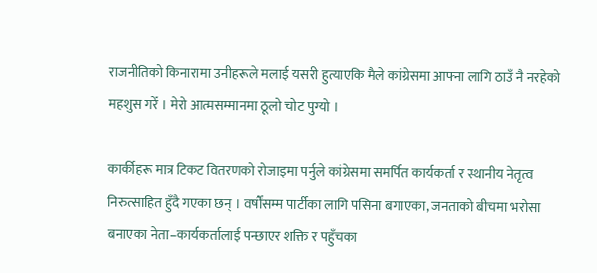राजनीतिको किनारामा उनीहरूले मलाई यसरी हुत्याएकि मैले कांग्रेसमा आफ्ना लागि ठाउँ नै नरहेको महशुस गरेँ । मेरो आत्मसम्मानमा ठूलो चोट पुग्यो ।

कार्कीहरू मात्र टिकट वितरणको रोजाइमा पर्नुले कांग्रेसमा समर्पित कार्यकर्ता र स्थानीय नेतृत्व निरुत्साहित हुँदै गएका छन् । वर्षौंसम्म पार्टीका लागि पसिना बगाएका, जनताको बीचमा भरोसा बनाएका नेता–कार्यकर्तालाई पन्छाएर शक्ति र पहुँचका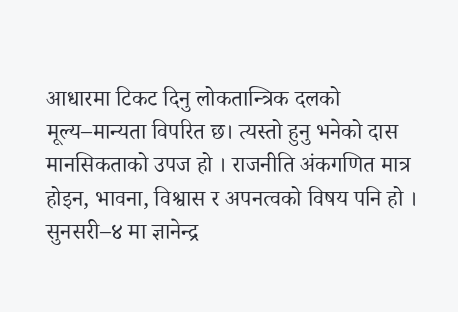आधारमा टिकट दिनु लोकतान्त्रिक दलको मूल्य–मान्यता विपरित छ। त्यस्तो हुनु भनेको दास मानसिकताको उपज हो । राजनीति अंकगणित मात्र होइन, भावना, विश्वास र अपनत्वको विषय पनि हो । सुनसरी–४ मा ज्ञानेन्द्र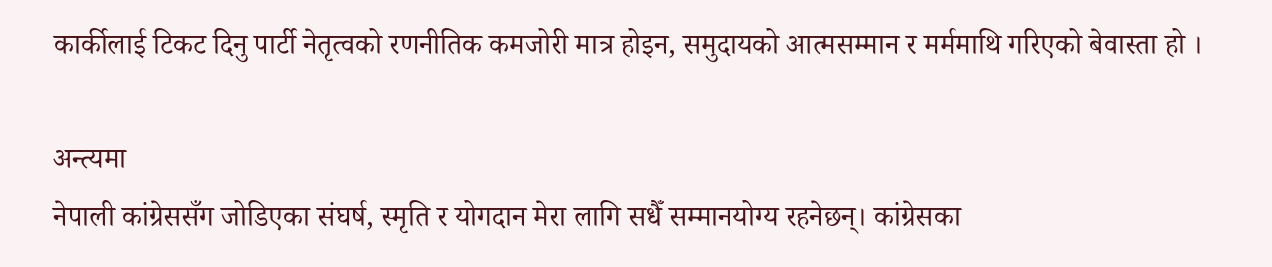कार्कीलाई टिकट दिनु पार्टी नेतृत्वको रणनीतिक कमजोरी मात्र होइन, समुदायको आत्मसम्मान र मर्ममाथि गरिएको बेवास्ता हो ।

अन्त्यमा
नेपाली कांग्रेससँग जोडिएका संघर्ष, स्मृति र योगदान मेरा लागि सधैँ सम्मानयोग्य रहनेछन्। कांग्रेसका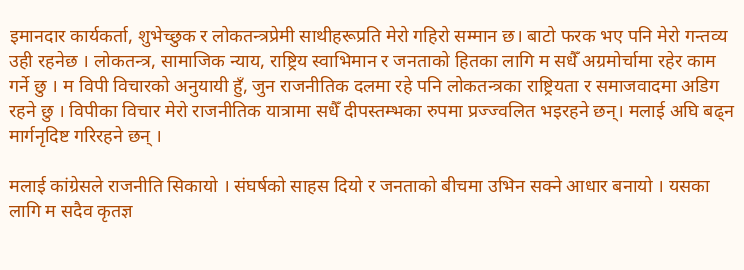इमानदार कार्यकर्ता, शुभेच्छुक र लोकतन्त्रप्रेमी साथीहरूप्रति मेरो गहिरो सम्मान छ। बाटो फरक भए पनि मेरो गन्तव्य उही रहनेछ । लोकतन्त्र, सामाजिक न्याय, राष्ट्रिय स्वाभिमान र जनताको हितका लागि म सधैँ अग्रमोर्चामा रहेर काम गर्ने छु । म विपी विचारको अनुयायी हुँ, जुन राजनीतिक दलमा रहे पनि लोकतन्त्रका राष्ट्रियता र समाजवादमा अडिग रहने छु । विपीका विचार मेरो राजनीतिक यात्रामा सधैँ दीपस्तम्भका रुपमा प्रज्ज्वलित भइरहने छन्। मलाई अघि बढ्न मार्गनृदिष्ट गरिरहने छन् ।

मलाई कांग्रेसले राजनीति सिकायो । संघर्षको साहस दियो र जनताको बीचमा उभिन सक्ने आधार बनायो । यसका लागि म सदैव कृतज्ञ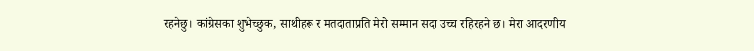रहनेछु। कांग्रेसका शुभेच्छुक, साथीहरू र मतदाताप्रति मेरो सम्मान सदा उच्च रहिरहने छ। मेरा आदरणीय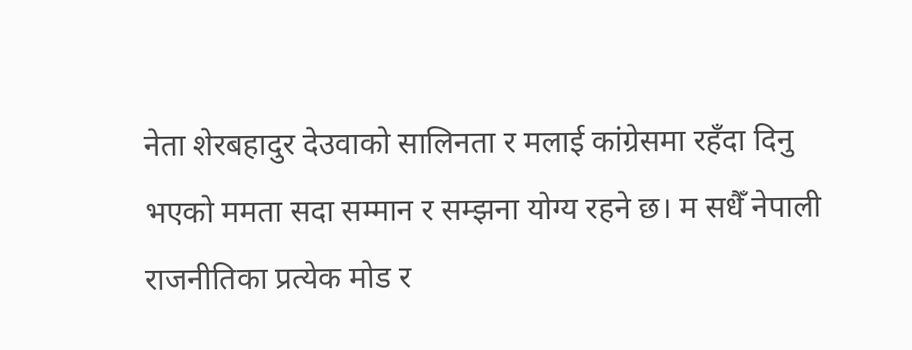नेता शेरबहादुर देउवाको सालिनता र मलाई कांग्रेसमा रहँदा दिनु भएको ममता सदा सम्मान र सम्झना योग्य रहने छ। म सधैँ नेपाली राजनीतिका प्रत्येक मोड र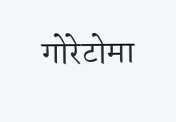गोरेटोमा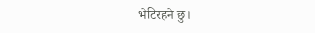भेटिरहने छु।